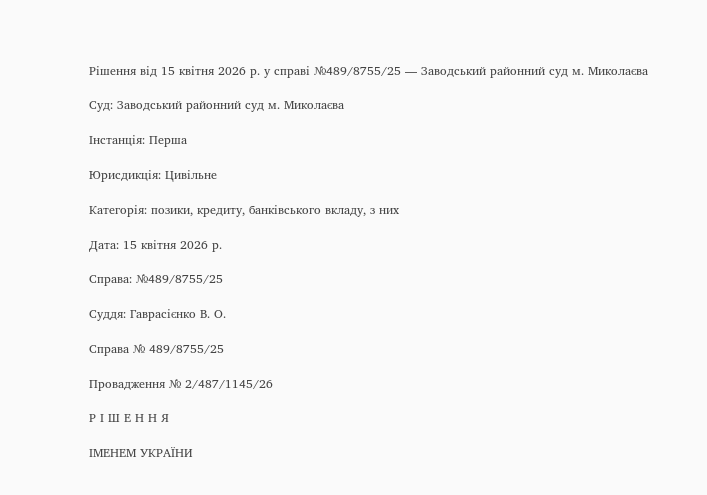Рішення від 15 квітня 2026 р. у справі №489/8755/25 — Заводський районний суд м. Миколаєва

Суд: Заводський районний суд м. Миколаєва

Інстанція: Перша

Юрисдикція: Цивільне

Категорія: позики, кредиту, банківського вкладу, з них

Дата: 15 квітня 2026 р.

Справа: №489/8755/25

Суддя: Гаврасієнко В. О.

Справа № 489/8755/25

Провадження № 2/487/1145/26

Р І Ш Е Н Н Я

ІМЕНЕМ УКРАЇНИ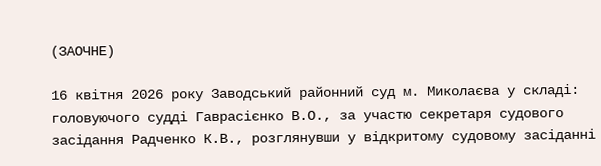(ЗАОЧНЕ)

16 квітня 2026 року Заводський районний суд м. Миколаєва у складі: головуючого судді Гаврасієнко В.О., за участю секретаря судового засідання Радченко К.В., розглянувши у відкритому судовому засіданні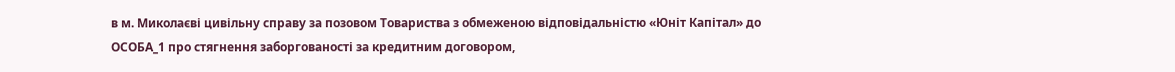в м. Миколаєві цивільну справу за позовом Товариства з обмеженою відповідальністю «Юніт Капітал» до ОСОБА_1 про стягнення заборгованості за кредитним договором,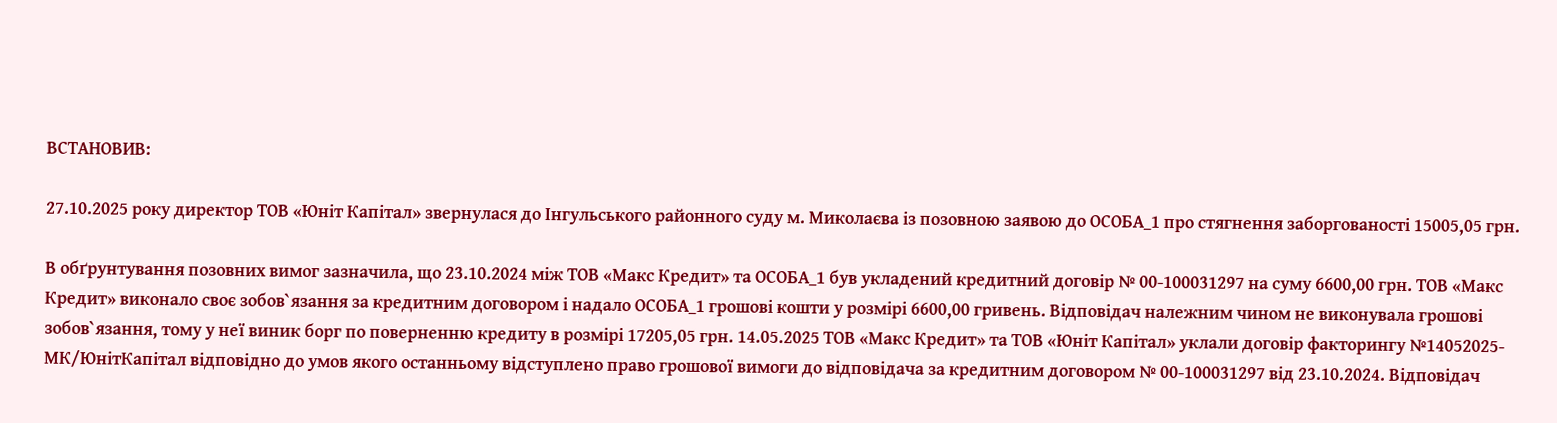ВСТАНОВИВ:

27.10.2025 року директор ТОВ «Юніт Капітал» звернулася до Інгульського районного суду м. Миколаєва із позовною заявою до ОСОБА_1 про стягнення заборгованості 15005,05 грн.

В обґрунтування позовних вимог зазначила, що 23.10.2024 між ТОВ «Макс Кредит» та ОСОБА_1 був укладений кредитний договір № 00-100031297 на суму 6600,00 грн. ТОВ «Макс Кредит» виконало своє зобов`язання за кредитним договором і надало ОСОБА_1 грошові кошти у розмірі 6600,00 гривень. Відповідач належним чином не виконувала грошові зобов`язання, тому у неї виник борг по поверненню кредиту в розмірі 17205,05 грн. 14.05.2025 ТОВ «Макс Кредит» та ТОВ «Юніт Капітал» уклали договір факторингу №14052025-МК/ЮнітКапітал відповідно до умов якого останньому відступлено право грошової вимоги до відповідача за кредитним договором № 00-100031297 від 23.10.2024. Відповідач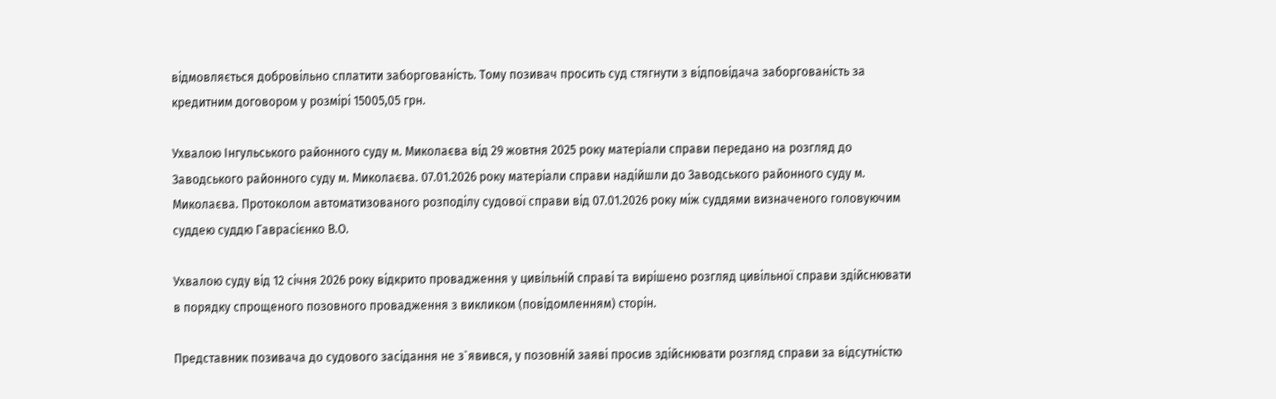відмовляється добровільно сплатити заборгованість. Тому позивач просить суд стягнути з відповідача заборгованість за кредитним договором у розмірі 15005,05 грн.

Ухвалою Інгульського районного суду м. Миколаєва від 29 жовтня 2025 року матеріали справи передано на розгляд до Заводського районного суду м. Миколаєва. 07.01.2026 року матеріали справи надійшли до Заводського районного суду м. Миколаєва. Протоколом автоматизованого розподілу судової справи від 07.01.2026 року між суддями визначеного головуючим суддею суддю Гаврасієнко В.О.

Ухвалою суду від 12 січня 2026 року відкрито провадження у цивільній справі та вирішено розгляд цивільної справи здійснювати в порядку спрощеного позовного провадження з викликом (повідомленням) сторін.

Представник позивача до судового засідання не з`явився, у позовній заяві просив здійснювати розгляд справи за відсутністю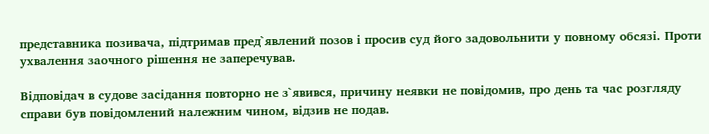представника позивача, підтримав пред`явлений позов і просив суд його задовольнити у повному обсязі. Проти ухвалення заочного рішення не заперечував.

Відповідач в судове засідання повторно не з`явився, причину неявки не повідомив, про день та час розгляду справи був повідомлений належним чином, відзив не подав.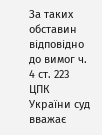За таких обставин відповідно до вимог ч. 4 ст. 223 ЦПК України суд вважає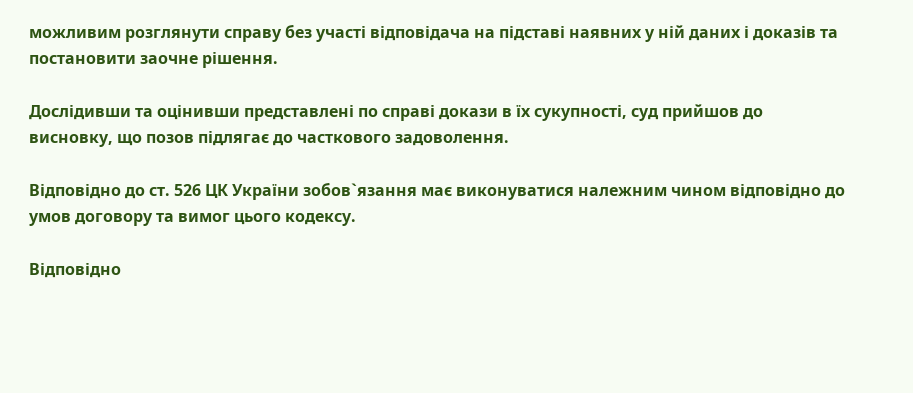можливим розглянути справу без участі відповідача на підставі наявних у ній даних і доказів та постановити заочне рішення.

Дослідивши та оцінивши представлені по справі докази в їх сукупності, суд прийшов до висновку, що позов підлягає до часткового задоволення.

Відповідно до ст. 526 ЦК України зобов`язання має виконуватися належним чином відповідно до умов договору та вимог цього кодексу.

Відповідно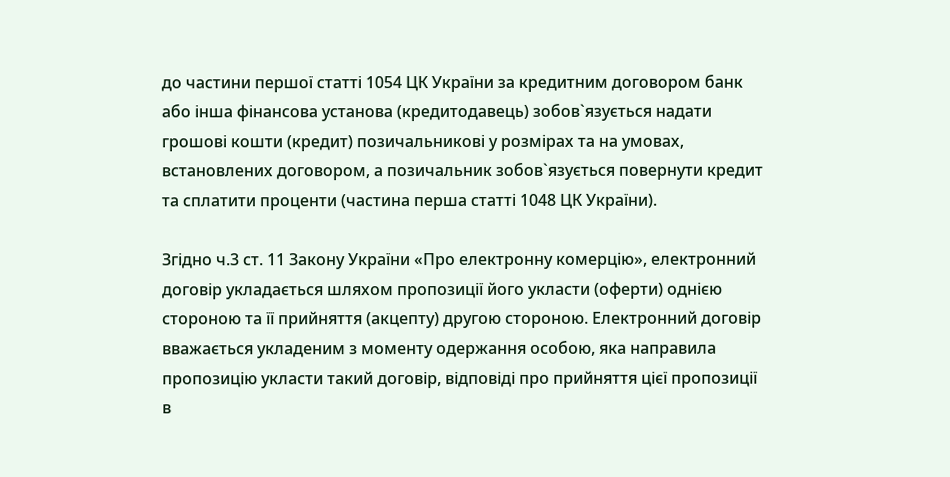до частини першої статті 1054 ЦК України за кредитним договором банк або інша фінансова установа (кредитодавець) зобов`язується надати грошові кошти (кредит) позичальникові у розмірах та на умовах, встановлених договором, а позичальник зобов`язується повернути кредит та сплатити проценти (частина перша статті 1048 ЦК України).

Згідно ч.3 ст. 11 Закону України «Про електронну комерцію», електронний договір укладається шляхом пропозиції його укласти (оферти) однією стороною та її прийняття (акцепту) другою стороною. Електронний договір вважається укладеним з моменту одержання особою, яка направила пропозицію укласти такий договір, відповіді про прийняття цієї пропозиції в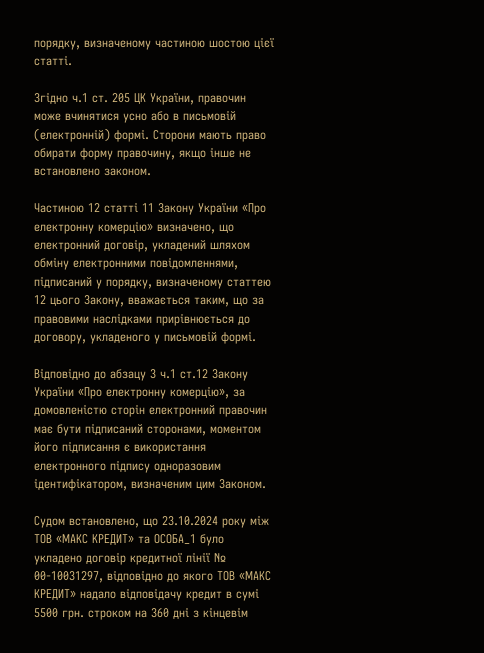порядку, визначеному частиною шостою цієї статті.

Згідно ч.1 ст. 205 ЦК України, правочин може вчинятися усно або в письмовій (електронній) формі. Сторони мають право обирати форму правочину, якщо інше не встановлено законом.

Частиною 12 статті 11 Закону України «Про електронну комерцію» визначено, що електронний договір, укладений шляхом обміну електронними повідомленнями, підписаний у порядку, визначеному статтею 12 цього Закону, вважається таким, що за правовими наслідками прирівнюється до договору, укладеного у письмовій формі.

Відповідно до абзацу 3 ч.1 ст.12 Закону України «Про електронну комерцію», за домовленістю сторін електронний правочин має бути підписаний сторонами, моментом його підписання є використання електронного підпису одноразовим ідентифікатором, визначеним цим Законом.

Судом встановлено, що 23.10.2024 року між ТОВ «МАКС КРЕДИТ» та ОСОБА_1 було укладено договір кредитної лінії № 00-10031297, відповідно до якого ТОВ «МАКС КРЕДИТ» надало відповідачу кредит в сумі 5500 грн. строком на 360 дні з кінцевім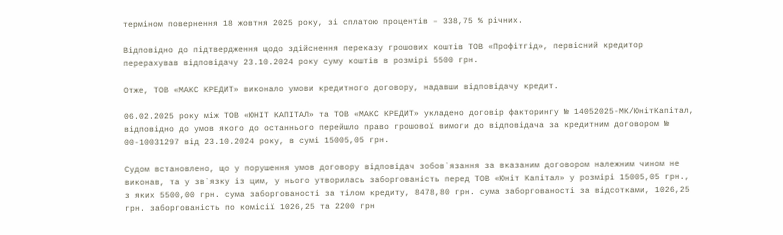терміном повернення 18 жовтня 2025 року, зі сплатою процентів – 338,75 % річних.

Відповідно до підтвердження щодо здійснення переказу грошових коштів ТОВ «Профітгід», первісний кредитор перерахував відповідачу 23.10.2024 року суму коштів в розмірі 5500 грн.

Отже, ТОВ «МАКС КРЕДИТ» виконало умови кредитного договору, надавши відповідачу кредит.

06.02.2025 року між ТОВ «ЮНІТ КАПІТАЛ» та ТОВ «МАКС КРЕДИТ» укладено договір факторингу № 14052025-МК/ЮнітКапітал, відповідно до умов якого до останнього перейшло право грошової вимоги до відповідача за кредитним договором № 00-10031297 від 23.10.2024 року, в сумі 15005,05 грн.

Судом встановлено, що у порушення умов договору відповідач зобов`язання за вказаним договором належним чином не виконав, та у зв`язку із цим, у нього утворилась заборгованість перед ТОВ «Юніт Капітал» у розмірі 15005,05 грн., з яких 5500,00 грн. сума заборгованості за тілом кредиту, 8478,80 грн. сума заборгованості за відсотками, 1026,25 грн. заборгованість по комісії 1026,25 та 2200 грн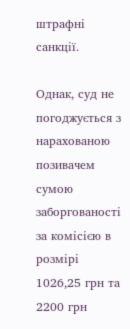штрафні санкції.

Однак, суд не погоджується з нарахованою позивачем сумою заборгованості за комісією в розмірі 1026,25 грн та 2200 грн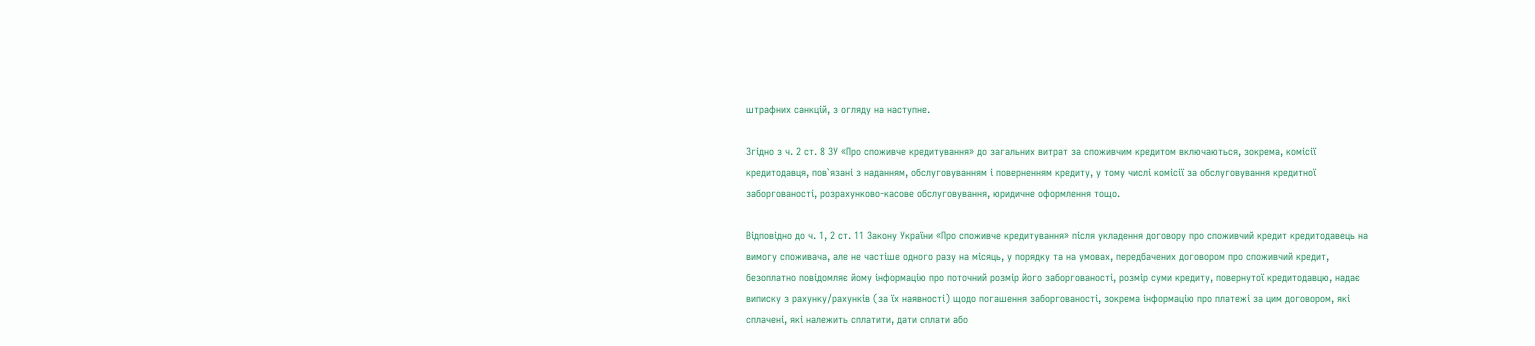штрафних санкцій, з огляду на наступне.

Згідно з ч. 2 ст. 8 ЗУ «Про споживче кредитування» до загальних витрат за споживчим кредитом включаються, зокрема, комісії кредитодавця, пов`язані з наданням, обслуговуванням і поверненням кредиту, у тому числі комісії за обслуговування кредитної заборгованості, розрахунково-касове обслуговування, юридичне оформлення тощо.

Відповідно до ч. 1, 2 ст. 11 Закону України «Про споживче кредитування» після укладення договору про споживчий кредит кредитодавець на вимогу споживача, але не частіше одного разу на місяць, у порядку та на умовах, передбачених договором про споживчий кредит, безоплатно повідомляє йому інформацію про поточний розмір його заборгованості, розмір суми кредиту, повернутої кредитодавцю, надає виписку з рахунку/рахунків (за їх наявності) щодо погашення заборгованості, зокрема інформацію про платежі за цим договором, які сплачені, які належить сплатити, дати сплати або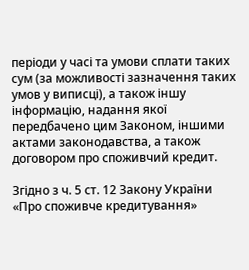періоди у часі та умови сплати таких сум (за можливості зазначення таких умов у виписці), а також іншу інформацію, надання якої передбачено цим Законом, іншими актами законодавства, а також договором про споживчий кредит.

Згідно з ч. 5 ст. 12 Закону України «Про споживче кредитування»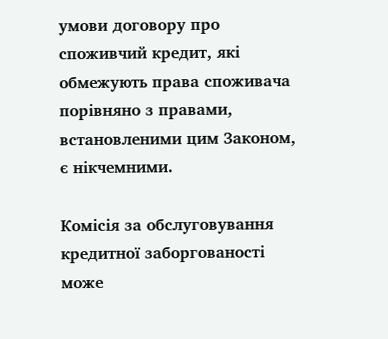умови договору про споживчий кредит, які обмежують права споживача порівняно з правами, встановленими цим Законом, є нікчемними.

Комісія за обслуговування кредитної заборгованості може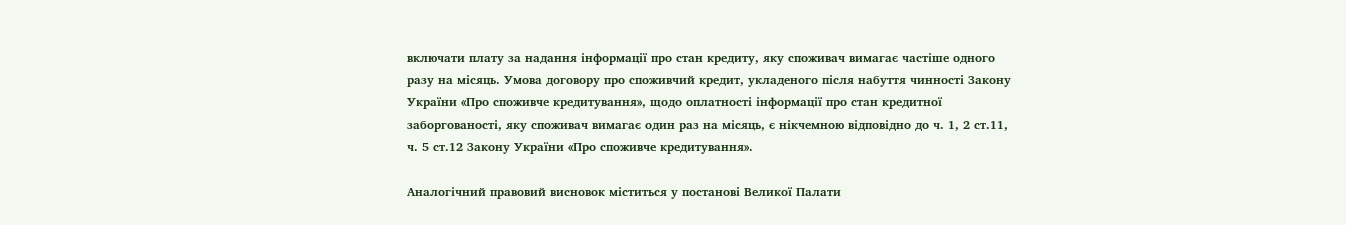включати плату за надання інформації про стан кредиту, яку споживач вимагає частіше одного разу на місяць. Умова договору про споживчий кредит, укладеного після набуття чинності Закону України «Про споживче кредитування», щодо оплатності інформації про стан кредитної заборгованості, яку споживач вимагає один раз на місяць, є нікчемною відповідно до ч. 1, 2 ст.11, ч. 5 ст.12 Закону України «Про споживче кредитування».

Аналогічний правовий висновок міститься у постанові Великої Палати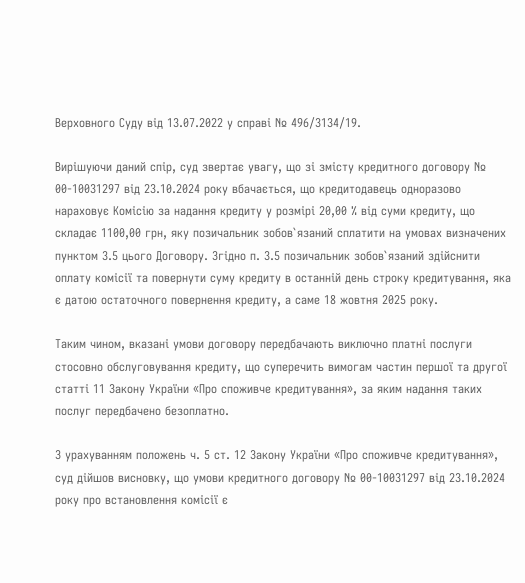Верховного Суду від 13.07.2022 у справі № 496/3134/19.

Вирішуючи даний спір, суд звертає увагу, що зі змісту кредитного договору № 00-10031297 від 23.10.2024 року вбачається, що кредитодавець одноразово нараховує Комісію за надання кредиту у розмірі 20,00 % від суми кредиту, що складає 1100,00 грн, яку позичальник зобов`язаний сплатити на умовах визначених пунктом 3.5 цього Договору. Згідно п. 3.5 позичальник зобов`язаний здійснити оплату комісії та повернути суму кредиту в останній день строку кредитування, яка є датою остаточного повернення кредиту, а саме 18 жовтня 2025 року.

Таким чином, вказані умови договору передбачають виключно платні послуги стосовно обслуговування кредиту, що суперечить вимогам частин першої та другої статті 11 Закону України «Про споживче кредитування», за яким надання таких послуг передбачено безоплатно.

З урахуванням положень ч. 5 ст. 12 Закону України «Про споживче кредитування», суд дійшов висновку, що умови кредитного договору № 00-10031297 від 23.10.2024 року про встановлення комісії є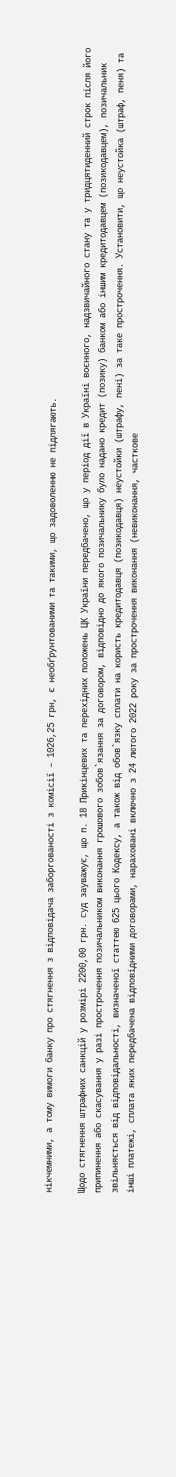нікчемними, а тому вимоги банку про стягнення з відповідача заборгованості з комісії – 1026,25 грн, є необґрунтованими та такими, що задоволенню не підлягають.

Щодо стягнення штрафних санкцій у розмірі 2200,00 грн. суд зауважує, що п. 18 Прикінцевих та перехідних положень ЦК України передбачено, що у період дії в Україні воєнного, надзвичайного стану та у тридцятиденний строк після його припинення або скасування у разі прострочення позичальником виконання грошового зобов`язання за договором, відповідно до якого позичальнику було надано кредит (позику) банком або іншим кредитодавцем (позикодавцем), позичальник звільняється від відповідальності, визначеної статтею 625 цього Кодексу, а також від обов`язку сплати на користь кредитодавця (позикодавця) неустойки (штрафу, пені) за таке прострочення. Установити, що неустойка (штраф, пеня) та інші платежі, сплата яких передбачена відповідними договорами, нараховані включно з 24 лютого 2022 року за прострочення виконання (невиконання, часткове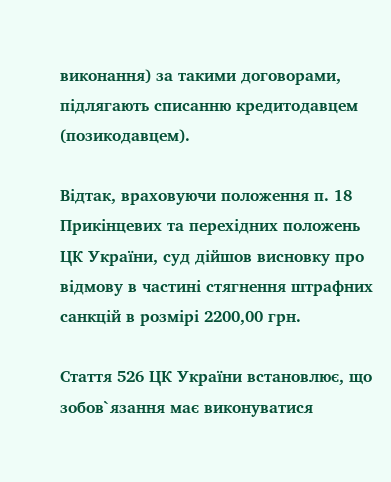виконання) за такими договорами, підлягають списанню кредитодавцем (позикодавцем).

Відтак, враховуючи положення п. 18 Прикінцевих та перехідних положень ЦК України, суд дійшов висновку про відмову в частині стягнення штрафних санкцій в розмірі 2200,00 грн.

Стаття 526 ЦК України встановлює, що зобов`язання має виконуватися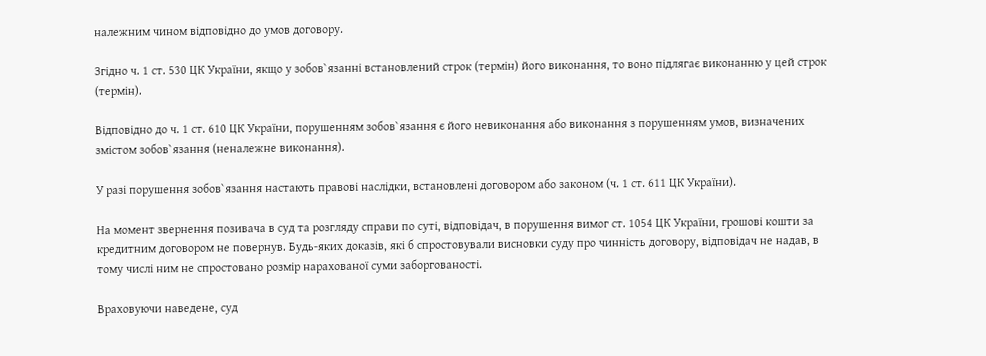належним чином відповідно до умов договору.

Згідно ч. 1 ст. 530 ЦК України, якщо у зобов`язанні встановлений строк (термін) його виконання, то воно підлягає виконанню у цей строк (термін).

Відповідно до ч. 1 ст. 610 ЦК України, порушенням зобов`язання є його невиконання або виконання з порушенням умов, визначених змістом зобов`язання (неналежне виконання).

У разі порушення зобов`язання настають правові наслідки, встановлені договором або законом (ч. 1 ст. 611 ЦК України).

На момент звернення позивача в суд та розгляду справи по суті, відповідач, в порушення вимог ст. 1054 ЦК України, грошові кошти за кредитним договором не повернув. Будь-яких доказів, які б спростовували висновки суду про чинність договору, відповідач не надав, в тому числі ним не спростовано розмір нарахованої суми заборгованості.

Враховуючи наведене, суд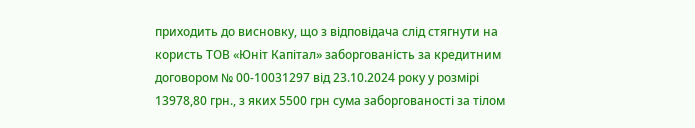приходить до висновку, що з відповідача слід стягнути на користь ТОВ «Юніт Капітал» заборгованість за кредитним договором № 00-10031297 від 23.10.2024 року у розмірі 13978,80 грн., з яких 5500 грн сума заборгованості за тілом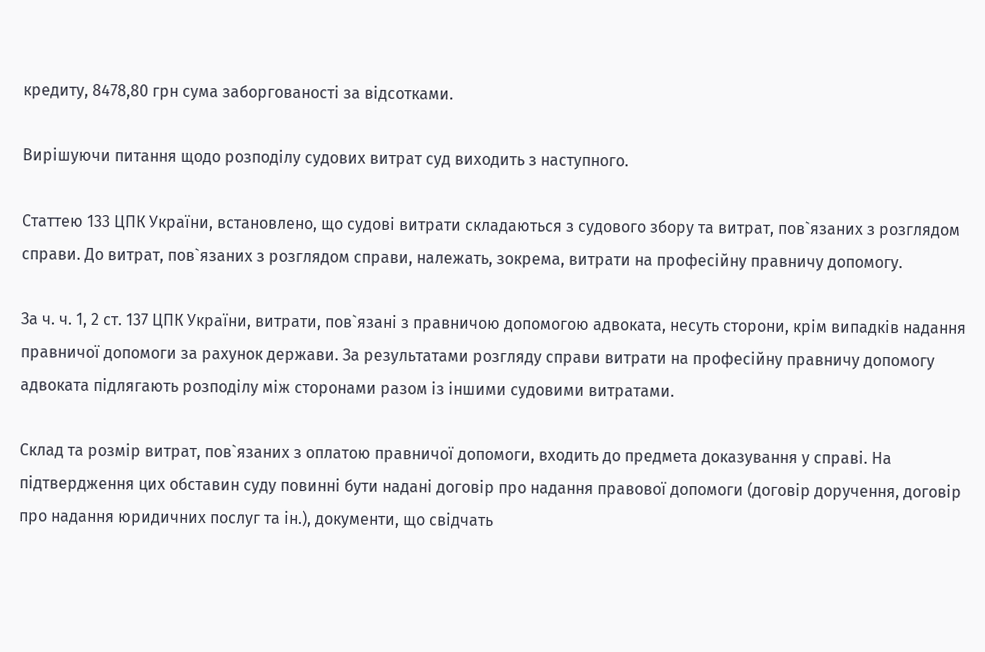кредиту, 8478,80 грн сума заборгованості за відсотками.

Вирішуючи питання щодо розподілу судових витрат суд виходить з наступного.

Статтею 133 ЦПК України, встановлено, що судові витрати складаються з судового збору та витрат, пов`язаних з розглядом справи. До витрат, пов`язаних з розглядом справи, належать, зокрема, витрати на професійну правничу допомогу.

За ч. ч. 1, 2 ст. 137 ЦПК України, витрати, пов`язані з правничою допомогою адвоката, несуть сторони, крім випадків надання правничої допомоги за рахунок держави. За результатами розгляду справи витрати на професійну правничу допомогу адвоката підлягають розподілу між сторонами разом із іншими судовими витратами.

Склад та розмір витрат, пов`язаних з оплатою правничої допомоги, входить до предмета доказування у справі. На підтвердження цих обставин суду повинні бути надані договір про надання правової допомоги (договір доручення, договір про надання юридичних послуг та ін.), документи, що свідчать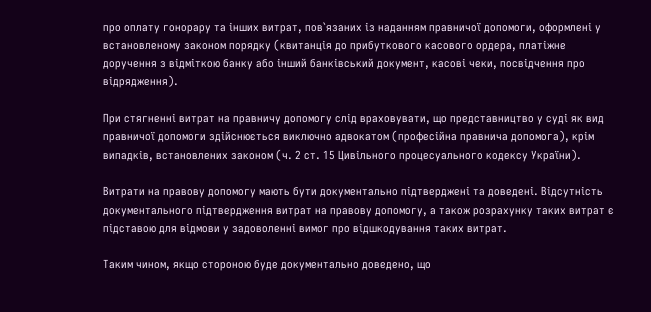про оплату гонорару та інших витрат, пов`язаних із наданням правничої допомоги, оформлені у встановленому законом порядку (квитанція до прибуткового касового ордера, платіжне доручення з відміткою банку або інший банківський документ, касові чеки, посвідчення про відрядження).

При стягненні витрат на правничу допомогу слід враховувати, що представництво у суді як вид правничої допомоги здійснюється виключно адвокатом (професійна правнича допомога), крім випадків, встановлених законом (ч. 2 ст. 15 Цивільного процесуального кодексу України).

Витрати на правову допомогу мають бути документально підтверджені та доведені. Відсутність документального підтвердження витрат на правову допомогу, а також розрахунку таких витрат є підставою для відмови у задоволенні вимог про відшкодування таких витрат.

Таким чином, якщо стороною буде документально доведено, що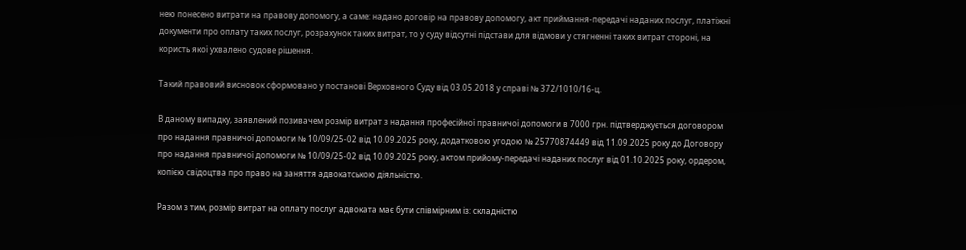нею понесено витрати на правову допомогу, а саме: надано договір на правову допомогу, акт приймання-передачі наданих послуг, платіжні документи про оплату таких послуг, розрахунок таких витрат, то у суду відсутні підстави для відмови у стягненні таких витрат стороні, на користь якої ухвалено судове рішення.

Такий правовий висновок сформовано у постанові Верховного Суду від 03.05.2018 у справі № 372/1010/16-ц.

В даному випадку, заявлений позивачем розмір витрат з надання професійної правничої допомоги в 7000 грн. підтверджується договором про надання правничої допомоги № 10/09/25-02 від 10.09.2025 року, додатковою угодою № 25770874449 від 11.09.2025 року до Договору про надання правничої допомоги № 10/09/25-02 від 10.09.2025 року, актом прийому-передачі наданих послуг від 01.10.2025 року, ордером, копією свідоцтва про право на заняття адвокатською діяльністю.

Разом з тим, розмір витрат на оплату послуг адвоката має бути співмірним із: складністю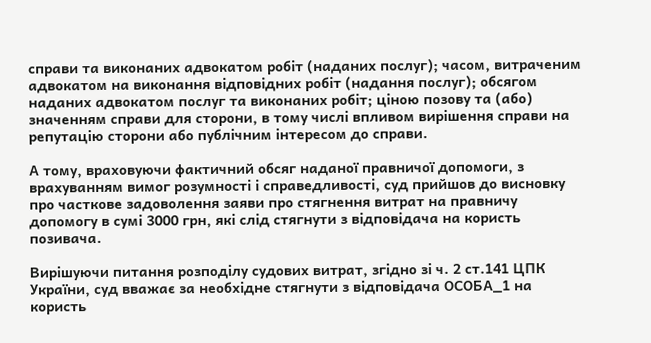справи та виконаних адвокатом робіт (наданих послуг); часом, витраченим адвокатом на виконання відповідних робіт (надання послуг); обсягом наданих адвокатом послуг та виконаних робіт; ціною позову та (або) значенням справи для сторони, в тому числі впливом вирішення справи на репутацію сторони або публічним інтересом до справи.

А тому, враховуючи фактичний обсяг наданої правничої допомоги, з врахуванням вимог розумності і справедливості, суд прийшов до висновку про часткове задоволення заяви про стягнення витрат на правничу допомогу в сумі 3000 грн, які слід стягнути з відповідача на користь позивача.

Вирішуючи питання розподілу судових витрат, згідно зі ч. 2 ст.141 ЦПК України, суд вважає за необхідне стягнути з відповідача ОСОБА_1 на користь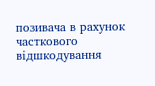позивача в рахунок часткового відшкодування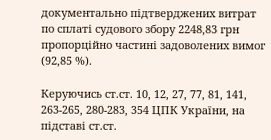документально підтверджених витрат по сплаті судового збору 2248,83 грн пропорційно частині задоволених вимог (92,85 %).

Керуючись ст.ст. 10, 12, 27, 77, 81, 141, 263-265, 280-283, 354 ЦПК України, на підставі ст.ст.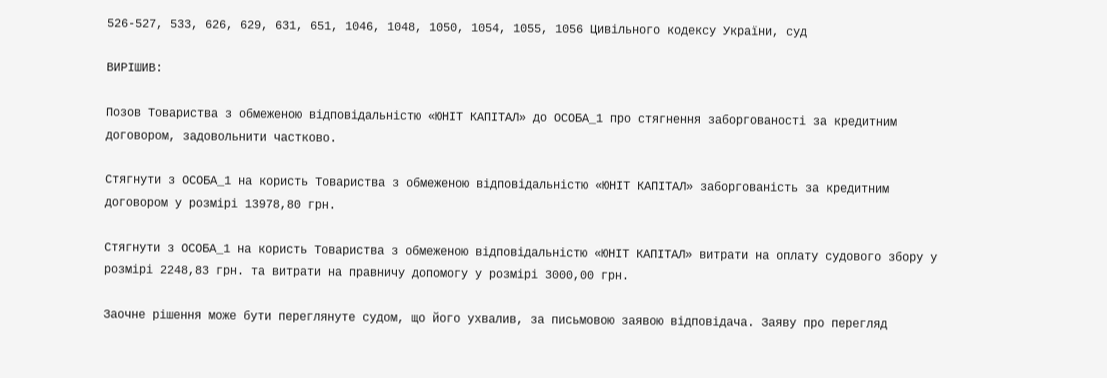526-527, 533, 626, 629, 631, 651, 1046, 1048, 1050, 1054, 1055, 1056 Цивільного кодексу України, суд

ВИРІШИВ:

Позов Товариства з обмеженою відповідальністю «ЮНІТ КАПІТАЛ» до ОСОБА_1 про стягнення заборгованості за кредитним договором, задовольнити частково.

Стягнути з ОСОБА_1 на користь Товариства з обмеженою відповідальністю «ЮНІТ КАПІТАЛ» заборгованість за кредитним договором у розмірі 13978,80 грн.

Стягнути з ОСОБА_1 на користь Товариства з обмеженою відповідальністю «ЮНІТ КАПІТАЛ» витрати на оплату судового збору у розмірі 2248,83 грн. та витрати на правничу допомогу у розмірі 3000,00 грн.

Заочне рішення може бути переглянуте судом, що його ухвалив, за письмовою заявою відповідача. Заяву про перегляд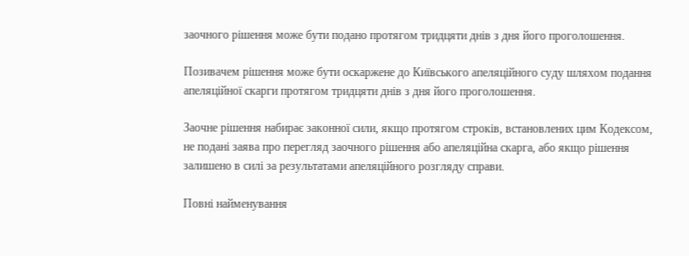заочного рішення може бути подано протягом тридцяти днів з дня його проголошення.

Позивачем рішення може бути оскаржене до Київського апеляційного суду шляхом подання апеляційної скарги протягом тридцяти днів з дня його проголошення.

Заочне рішення набирає законної сили, якщо протягом строків, встановлених цим Кодексом, не подані заява про перегляд заочного рішення або апеляційна скарга, або якщо рішення залишено в силі за результатами апеляційного розгляду справи.

Повні найменування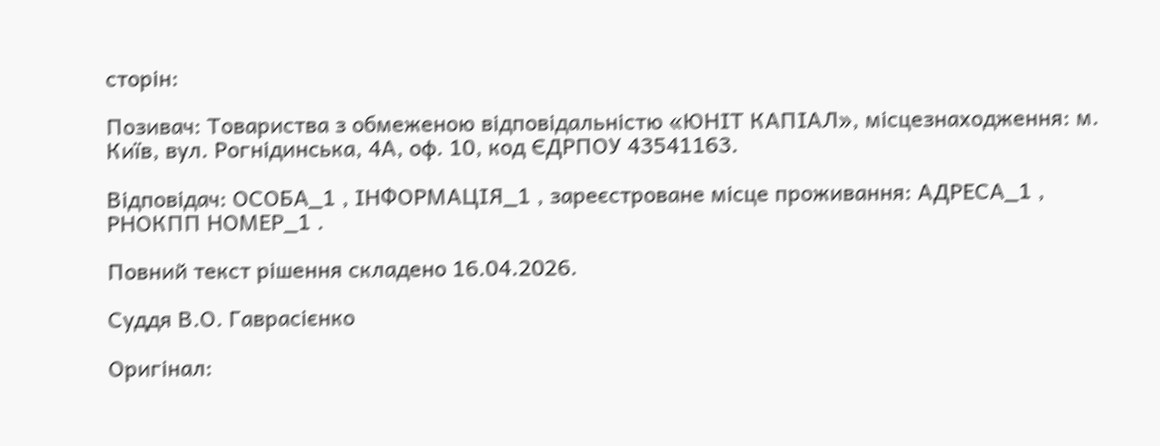сторін:

Позивач: Товариства з обмеженою відповідальністю «ЮНІТ КАПІАЛ», місцезнаходження: м. Київ, вул. Рогнідинська, 4А, оф. 10, код ЄДРПОУ 43541163.

Відповідач: ОСОБА_1 , ІНФОРМАЦІЯ_1 , зареєстроване місце проживання: АДРЕСА_1 , РНОКПП НОМЕР_1 .

Повний текст рішення складено 16.04.2026.

Суддя В.О. Гаврасієнко

Оригінал: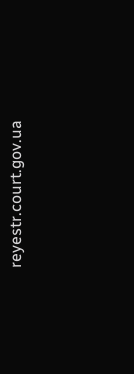reyestr.court.gov.ua